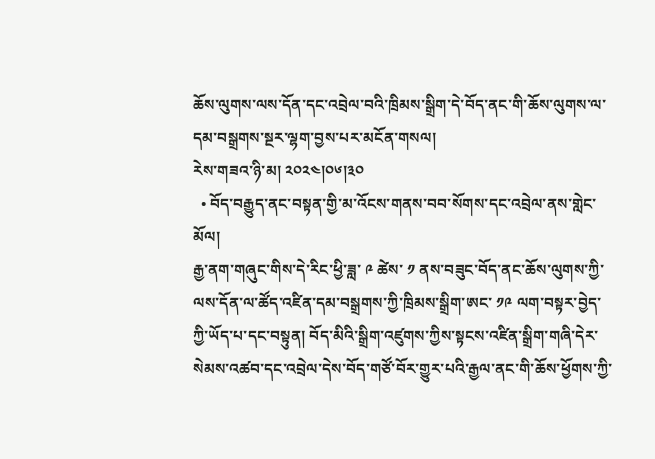ཆོས་ལུགས་ལས་དོན་དང་འབྲེལ་བའི་ཁྲིམས་སྒྲིག་དེ་བོད་ནང་གི་ཆོས་ལུགས་ལ་དམ་བསྒྲགས་སྔར་ལྷག་བྱས་པར་མངོན་གསལ།
རེས་གཟའ་ཉི་མ། ༢༠༢༤།༠༦།༣༠
  • བོད་བརྒྱུད་ནང་བསྟན་གྱི་མ་འོངས་གནས་བབ་སོགས་དང་འབྲེལ་ནས་གླེང་མོལ།
རྒྱ་ནག་གཞུང་གིས་དེ་རིང་ཕྱི་ཟླ་ ༩ ཚེས་ ༡ ནས་བཟུང་བོད་ནང་ཆོས་ལུགས་ཀྱི་ལས་དོན་ལ་ཚོད་འཛིན་དམ་བསྒྲགས་ཀྱི་ཁྲིམས་སྒྲིག་ཨང་ ༡༩ ལག་བསྟར་བྱེད་ཀྱི་ཡོད་པ་དང་བསྟུན། བོད་མིའི་སྒྲིག་འཛུགས་ཀྱིས་སྟངས་འཛིན་སྒྲིག་གཞི་དེར་སེམས་འཚབ་དང་འབྲེལ་དེས་བོད་གཙོ་བོར་གྱུར་པའི་རྒྱལ་ནང་གི་ཆོས་ཕྱོགས་ཀྱི་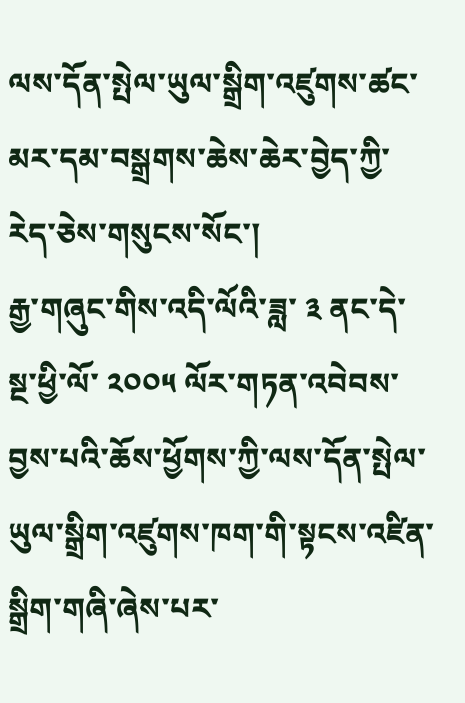ལས་དོན་སྤེལ་ཡུལ་སྒྲིག་འཛུགས་ཚང་མར་དམ་བསྒྲགས་ཆེས་ཆེར་བྱེད་ཀྱི་རེད་ཅེས་གསུངས་སོང་།
རྒྱ་གཞུང་གིས་འདི་ལོའི་ཟླ་ ༣ ནང་དེ་སྔ་ཕྱི་ལོ་ ༢༠༠༥ ལོར་གཏན་འབེབས་བྱས་པའི་ཆོས་ཕྱོགས་ཀྱི་ལས་དོན་སྤེལ་ཡུལ་སྒྲིག་འཛུགས་ཁག་གི་སྟངས་འཛིན་སྒྲིག་གཞི་ཞེས་པར་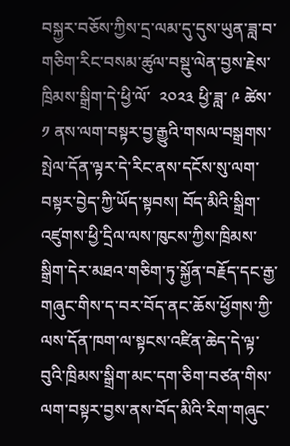བསྐྱར་བཅོས་ཀྱིས་དྲ་ལམ་དུ་དུས་ཡུན་ཟླ་བ་གཅིག་རིང་བསམ་ཚུལ་བསྡུ་ལེན་བྱས་རྗེས་ཁྲིམས་སྒྲིག་དེ་ཕྱི་ལོ་  ༢༠༢༣ ཕྱི་ཟླ་ ༩ ཚེས་ ༡ ནས་ལག་བསྟར་བྱ་རྒྱུའི་གསལ་བསྒྲགས་སྤེལ་དོན་ལྟར་དེ་རིང་ནས་དངོས་སུ་ལག་བསྟར་བྱེད་ཀྱི་ཡོད་སྟབས། བོད་མིའི་སྒྲིག་འཛུགས་ཕྱི་དྲིལ་ལས་ཁུངས་ཀྱིས་ཁྲིམས་སྒྲིག་དེར་མཐའ་གཅིག་ཏུ་སྐྱོན་བརྗོད་དང་རྒྱ་གཞུང་གིས་ད་བར་བོད་ནང་ཆོས་ཕྱོགས་ཀྱི་ལས་དོན་ཁག་ལ་སྟངས་འཛིན་ཆེད་དེ་ལྟ་བུའི་ཁྲིམས་སྒྲིག་མང་དག་ཅིག་བཙན་གིས་ལག་བསྟར་བྱས་ནས་བོད་མིའི་རིག་གཞུང་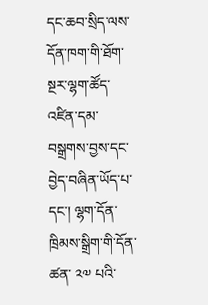དང་ཆབ་སྲིད་ལས་དོན་ཁག་གི་ཐོག་སྔར་ལྷག་ཚོད་འཛིན་དམ་བསྒྲགས་བྱས་དང་བྱེད་བཞིན་ཡོད་པ་དང་། ལྷག་དོན་ཁྲིམས་སྒྲིག་གི་དོན་ཚན་ ༢༧ པའི་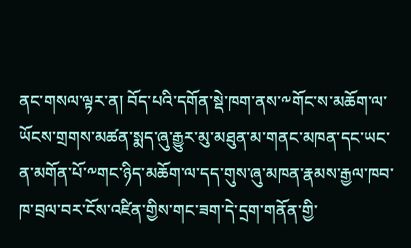ནང་གསལ་ལྟར་ན། བོད་པའི་དགོན་སྡེ་ཁག་ནས་༸གོང་ས་མཆོག་ལ་ཡོངས་གྲགས་མཚན་སྨད་ཞུ་རྒྱུར་མུ་མཐུན་མ་གནང་མཁན་དང་ཡང་ན་མགོན་པོ་༸གང་ཉིད་མཆོག་ལ་དད་གུས་ཞུ་མཁན་རྣམས་རྒྱལ་ཁབ་ཁ་བྲལ་བར་ངོས་འཛིན་གྱིས་གང་ཟག་དེ་དྲག་གནོན་གྱི་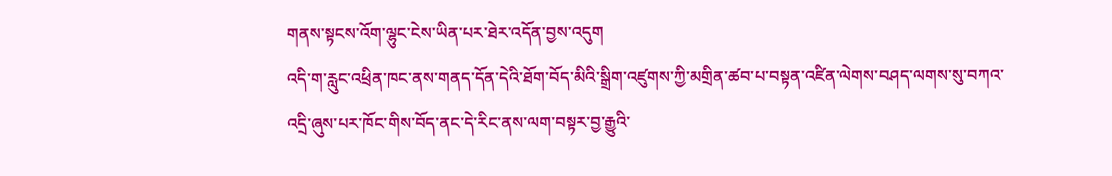གནས་སྟངས་འོག་ལྷུང་ངེས་ཡིན་པར་ཐེར་འདོན་བྱས་འདུག
འདི་ག་རླུང་འཕྲིན་ཁང་ནས་གནད་དོན་དེའི་ཐོག་བོད་མིའི་སྒྲིག་འཛུགས་ཀྱི་མགྲིན་ཚབ་པ་བསྟན་འཛིན་ལེགས་བཤད་ལགས་སུ་བཀའ་འདྲི་ཞུས་པར་ཁོང་གིས་བོད་ནང་དེ་རིང་ནས་ལག་བསྟར་བྱ་རྒྱུའི་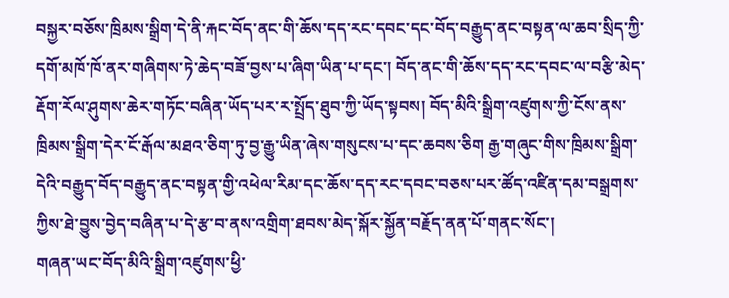བསྐྱར་བཅོས་ཁྲིམས་སྒྲིག་དེ་ནི་རྐང་བོད་ནང་གི་ཆོས་དད་རང་དབང་དང་བོད་བརྒྱུད་ནང་བསྟན་ལ་ཆབ་སྲིད་ཀྱི་དགོ་མཁོ་ཁོ་ནར་གཞིགས་ཏེ་ཆེད་བཟོ་བྱས་པ་ཞིག་ཡིན་པ་དང་། བོད་ནང་གི་ཆོས་དད་རང་དབང་ལ་བརྩི་མེད་རྡོག་རོལ་ཤུགས་ཆེར་གཏོང་བཞིན་ཡོད་པར་ར་སྤྲོད་ཐུབ་ཀྱི་ཡོད་སྟབས། བོད་མིའི་སྒྲིག་འཛུགས་ཀྱི་ངོས་ནས་ཁྲིམས་སྒྲིག་དེར་ངོ་རྒོལ་མཐའ་ཅིག་ཏུ་བྱ་རྒྱུ་ཡིན་ཞེས་གསུངས་པ་དང་ཆབས་ཅིག རྒྱ་གཞུང་གིས་ཁྲིམས་སྒྲིག་དེའི་བརྒྱུད་བོད་བརྒྱུད་ནང་བསྟན་གྱི་འཕེལ་རིམ་དང་ཆོས་དད་རང་དབང་བཅས་པར་ཚོད་འཛིན་དམ་བསྒྲགས་ཀྱིས་ཐེ་བྱུས་བྱེད་བཞིན་པ་དེ་རྩ་བ་ནས་འགྲིག་ཐབས་མེད་སྐོར་སྐྱོན་བརྗོད་ནན་པོ་གནང་སོང་།
གཞན་ཡང་བོད་མིའི་སྒྲིག་འཛུགས་ཕྱི་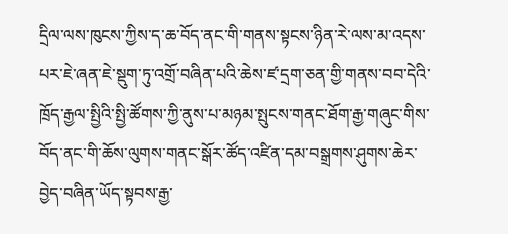དྲིལ་ལས་ཁུངས་ཀྱིས་ད་ཆ་བོད་ནང་གི་གནས་སྟངས་ཉིན་རེ་ལས་མ་འདས་པར་ཇེ་ཞན་ཇེ་སྡུག་ཏུ་འགྲོ་བཞིན་པའི་ཆེས་ཛ་དྲག་ཅན་གྱི་གནས་བབ་དེའི་ཁྲོད་རྒྱལ་སྤྱིའི་སྤྱི་ཚོགས་ཀྱི་ནུས་པ་མཉམ་སྤུངས་གནང་ཐོག་རྒྱ་གཞུང་གིས་བོད་ནང་གི་ཆོས་ལུགས་གནང་སྒོར་ཚོད་འཛིན་དམ་བསྒྲགས་ཤུགས་ཆེར་བྱེད་བཞིན་ཡོད་སྟབས་རྒྱ་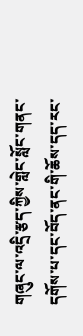གཞུང་ལ་འདྲི་རྩད་ཀྱིས་གླེང་སློང་གནང་དགོས་པ་དང་བོད་ནང་གི་ཆོས་དད་རང་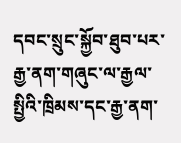དབང་སྲུང་སྐྱོབ་ཐུབ་པར་རྒྱ་ནག་གཞུང་ལ་རྒྱལ་སྤྱིའི་ཁྲིམས་དང་རྒྱ་ནག་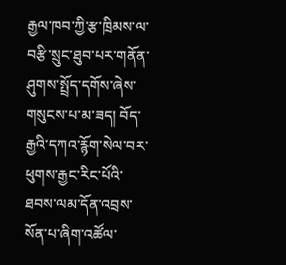རྒྱལ་ཁབ་ཀྱི་རྩ་ཁྲིམས་ལ་བརྩི་སྲུང་ཐུབ་པར་གནོན་ཤུགས་སྤྲོད་དགོས་ཞེས་གསུངས་པ་མ་ཟད། བོད་རྒྱའི་དཀའ་རྙོག་སེལ་བར་ཕུགས་རྒྱང་རིང་པོའི་ཐབས་ལམ་དོན་འབྲས་སོན་པ་ཞིག་འཚོལ་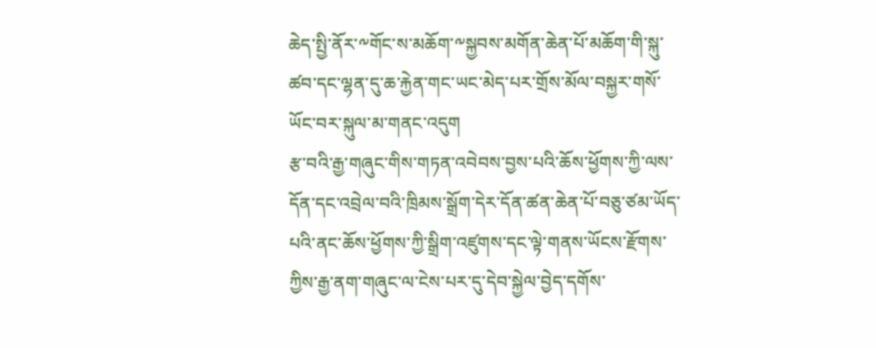ཆེད་སྤྱི་ནོར་༸གོང་ས་མཆོག་༸སྐྱབས་མགོན་ཆེན་པོ་མཆོག་གི་སྐུ་ཚབ་དང་ལྷན་དུ་ཆ་རྐྱེན་གང་ཡང་མེད་པར་གྲོས་མོལ་བསྐྱར་གསོ་ཡོང་བར་སྐུལ་མ་གནང་འདུག
རྩ་བའི་རྒྱ་གཞུང་གིས་གཏན་འབེབས་བྱས་པའི་ཆོས་ཕྱོགས་ཀྱི་ལས་དོན་དང་འབྲེལ་བའི་ཁྲིམས་སྒྲོག་དེར་དོན་ཚན་ཆེན་པོ་བཅུ་ཙམ་ཡོད་པའི་ནང་ཆོས་ཕྱོགས་ཀྱི་སྒྲིག་འཛུགས་དང་ལྟེ་གནས་ཡོངས་རྫོགས་ཀྱིས་རྒྱ་ནག་གཞུང་ལ་ངེས་པར་དུ་དེབ་སྐྱེལ་བྱེད་དགོས་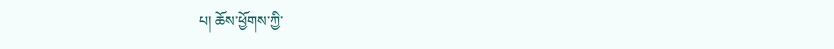པ། ཆོས་ཕྱོགས་ཀྱི་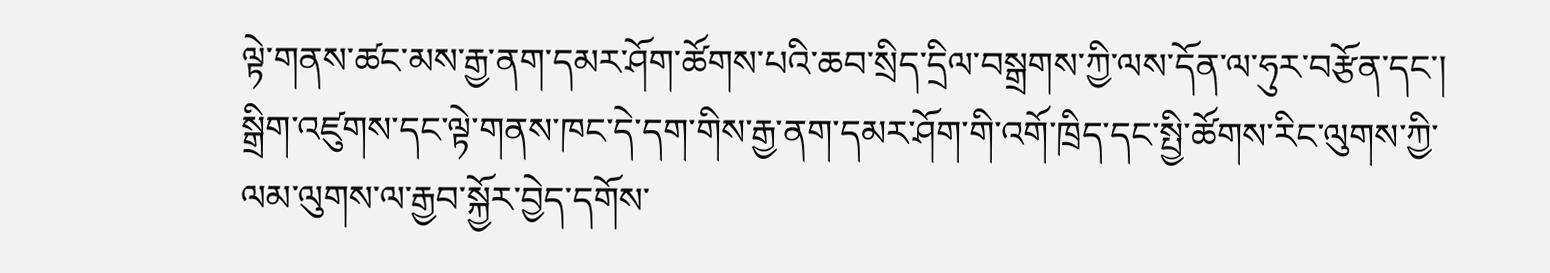ལྟེ་གནས་ཚང་མས་རྒྱ་ནག་དམར་ཤོག་ཚོགས་པའི་ཆབ་སྲིད་དྲིལ་བསྒྲགས་ཀྱི་ལས་དོན་ལ་ཧུར་བརྩོན་དང་། སྒྲིག་འཛུགས་དང་ལྟེ་གནས་ཁང་དེ་དག་གིས་རྒྱ་ནག་དམར་ཤོག་གི་འགོ་ཁྲིད་དང་སྤྱི་ཚོགས་རིང་ལུགས་ཀྱི་ལམ་ལུགས་ལ་རྒྱབ་སྐྱོར་བྱེད་དགོས་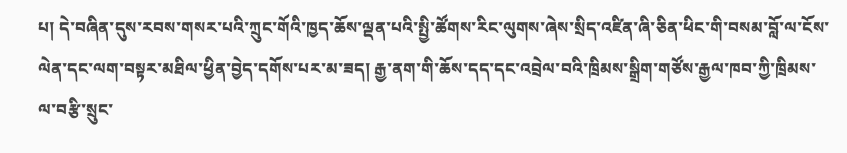པ། དེ་བཞིན་དུས་རབས་གསར་པའི་ཀྲུང་གོའི་ཁྱད་ཆོས་ལྡན་པའི་སྤྱི་ཚོགས་རིང་ལུགས་ཞེས་སྲིད་འཛིན་ཞི་ཅིན་ཕིང་གི་བསམ་བློ་ལ་ངོས་ལེན་དང་ལག་བསྟར་མཐིལ་ཕྱིན་བྱེད་དགོས་པར་མ་ཟད། རྒྱ་ནག་གི་ཆོས་དད་དང་འབྲེལ་བའི་ཁྲིམས་སྒྲིག་གཙོས་རྒྱལ་ཁབ་ཀྱི་ཁྲིམས་ལ་བརྩི་སྲུང་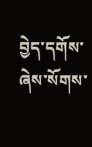བྱེད་དགོས་ཞེས་སོགས་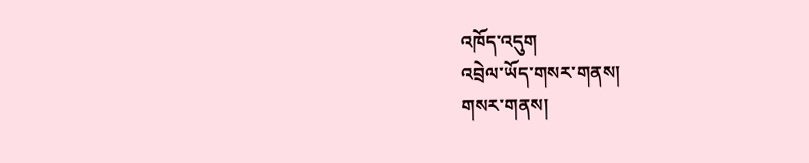འཁོད་འདུག
འབྲེལ་ཡོད་གསར་གནས།
གསར་གནས།